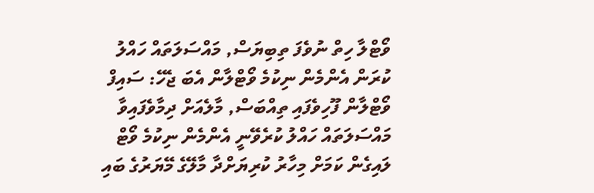ވޯޓްލާ ހިތް ނުވެފަ ތިބިޔަސް, މައްސަލަތައް ހައްލު ކުރަން އެންމެން ނިކުމެ ވޯޓްލާން އެބަ ޖެހޭ: ސައިފް
ވޯޓްލާން ފޫހިވެފައި ތިއްބަސް, މާލެއަށް ދިމާވެފައިވާ މައްސަލަތައް ހައްލު ކުރެވޭނީ އެންމެން ނިކުމެ ވޯޓް ލައިގެން ކަމަށް މިހާރު ކުރިޔަށްދާ މާލޭގެ މޭޔަރުގެ ބައި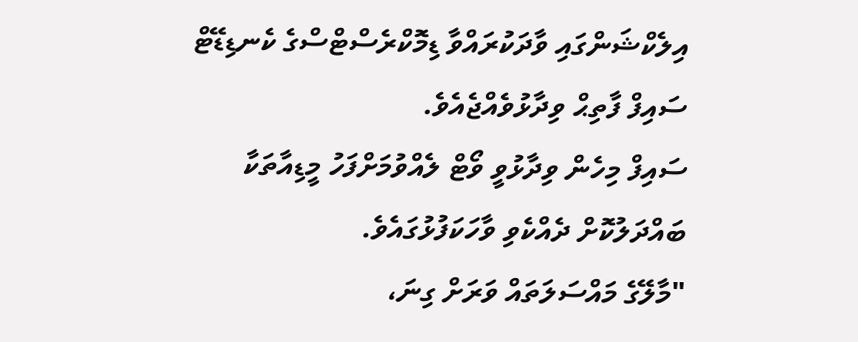އިލެކްޝަންގައި ވާދަކުރައްވާ ޑިމޮކްރެސްޓްސްގެ ކެނޑިޑޭޓް ސައިފް ފާތިޙް ވިދާޅުވެއްޖެއެވެ.
ސައިފް މިހެން ވިދާޅުވީ ވޯޓް ލެއްވުމަށްފަހު މީޑިއާތަކާ ބައްދަލުކޮށް ދެއްކެވި ވާހަކަފުޅުގައެވެ.
"މާލޭގެ މައްސަލަތައް ވަރަށް ގިނަ،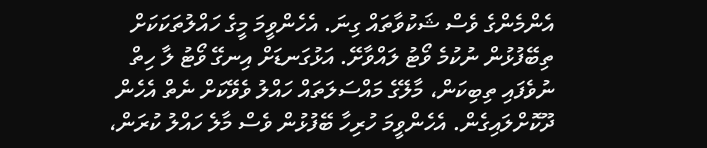އެންމެންގެ ވެސް ޝަކުވާތައް ގިނަ. އެހެންވީމަ މީގެ ހައްލުތަކަކަށް ތިބޭފުޅުން ނުކުމެ ވޯޓު ލައްވާށޭ. އަޅުގަނޑަށް އިނގޭ ވޯޓު ލާ ހިތް ނުވެފައި ތިބިކަން، މާލޭގެ މައްސަލަތައް ހައްލު ވެވޭކަށް ނެތް އެހެން ދޫކޮށްލައިގެން. އެހެންވީމަ ހުރިހާ ބޭފުޅުން ވެސް މާލެ ހައްލު ކުރަން،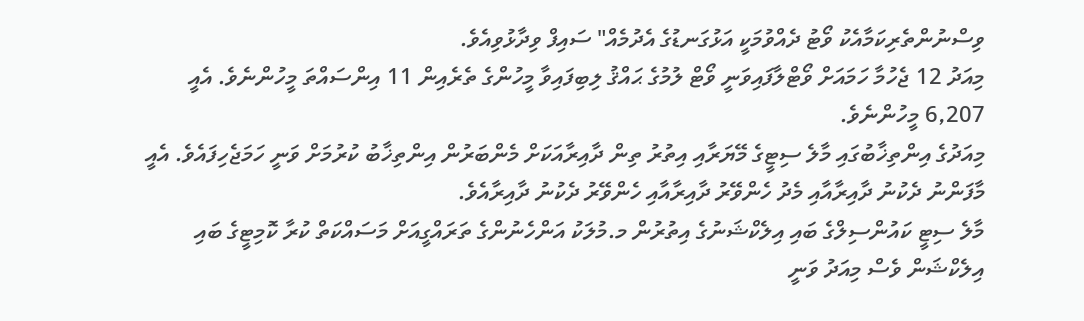ވިސްނުންތެރިކަމާއެކު ވޯޓު ދެއްވުމަކީ އަޅުގަނޑުގެ އެދުމެއް" ސައިފް ވިދާޅުވިއެވެ.
މިއަދު 12 ޖެހުމާ ހަމައަށް ވޯޓްލާފައިވަނީ ވޯޓް ލުމުގެ ޙައްޤު ލިބިފައިވާ މީހުންގެ ތެރެއިން 11 އިންސައްތަ މީހުންނެވެ. އެއީ 6,207 މީހުންނެވެ.
މިއަދުގެ އިންތިޚާބުގައި މާލެ ސިޓީގެ މޭޔަރާއި އިތުރު ތިން ދާއިރާއަކަށް މެންބަރުން އިންތިޚާބު ކުރުމަށް ވަނީ ހަމަޖެހިފައެވެ. އެއީ މާފަންނު ދެކުނު ދާއިރާއާއި މެދު ހެންވޭރު ދާއިރާއާއި ހެންވޭރު ދެކުނު ދާއިރާއެވެ.
މާލެ ސިޓީ ކައުންސިލްގެ ބައި އިލެކްޝަނުގެ އިތުރުން މ.މުލަކު އަންހެނުންގެ ތަރައްގީއަށް މަސައްކަތް ކުރާ ކޮމިޓީގެ ބައި އިލެކްޝަން ވެސް މިއަދު ވަނީ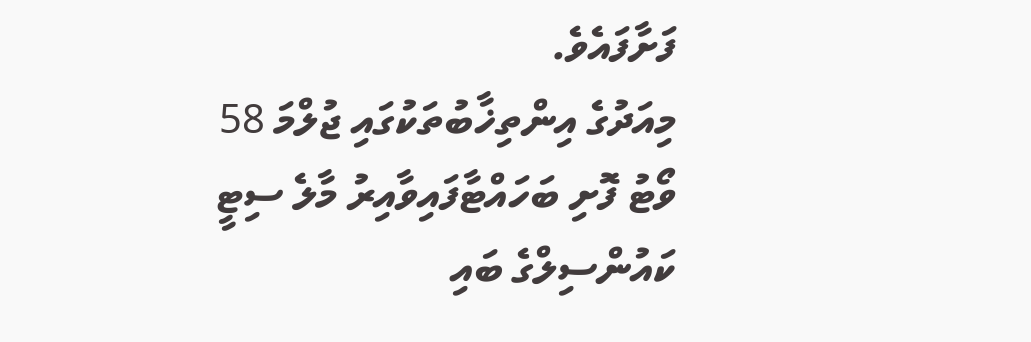ފަށާފައެވެ.
މިއަދުގެ އިންތިޚާބުތަކުގައި ޖުލްމަ 58 ވޯޓު ފޮށި ބަހައްޓާފައިވާއިރު މާލެ ސިޓީ ކައުންސިލްގެ ބައި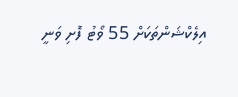އިލެކްޝަންތަކަށް 55 ވޯޓު ފޮށި ވަނީ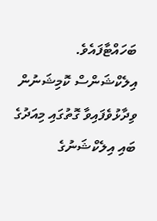ބަހައްޓާފައެވެ.
އިލެކްޝަންސް ކޮމިޝަނުން ވިދާޅުވެފައިވާ ގޮތުގައި މިއަދުގެ ބައި އިލެކްޝަނުގެ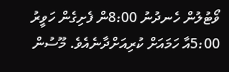ވޯޓުލުން ހެނދުނު 8:00ން ފެށިގެން ހަވީރު 5:00އާ ހަމައަށް ކުރިއަށްދާނެއެވެ. މޫސުން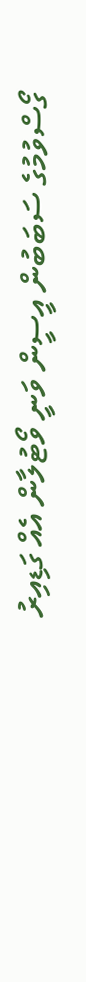ގޯސްވުމުގެ ސަބަބުން އީސީން ވަނީ ވޯޓުލާން އެއް ގަޑިއިރު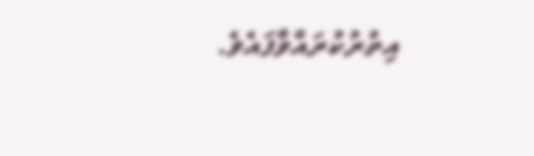އިތުރުކުރައްވާފައެވެ.